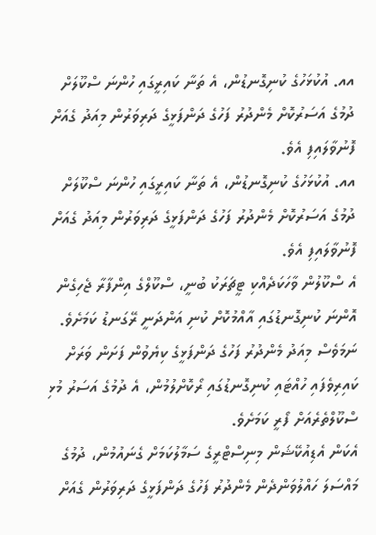އއ. އުކުޅަހުގެ ކުނިގޮނޑުން، އެ ތަނާ ކައިރީގައި ހުންނަ ސްކޫލަށް ދުމުގެ އަސަރުކޮށް މެންދުރު ފަހުގެ ދަންފަޅީގެ ދަރިވަރުން މިއަދު ގެއަށް ފޮނުވާލައިފި އެވެ.
އއ. އުކުޅަހުގެ ކުނިގޮނޑުން، އެ ތަނާ ކައިރީގައި ހުންނަ ސްކޫލަށް ދުމުގެ އަސަރުކޮށް މެންދުރު ފަހުގެ ދަންފަޅީގެ ދަރިވަރުން މިއަދު ގެއަށް ފޮނުވާލައިފި އެވެ.
އެ ސްކޫލުން ވާހަކަދެއްކި ޓީޗަރަކު ބުނީ، ސްކޫލްގެ އިންފާރާ ޖެހިގެން އޮންނަ ކުނިގޮނޑުގައި އާއްމުކޮށް ކުނި އަންދަނީ ރޭގަނޑު ކަމަށެވެ. ނަމަވެސް މިއަދު މެންދުރު ފަހުގެ ދަންފަޅީގެ ކިޔެވުން ފަށަން ވަރަށް ކައިރިވެފައި ހުއްޓައި ކުނިގޮނޑުގައި ރޯކޮށްލުމުން، އެ ދުމުގެ އަސަރު މުޅި ސްކޫލްތެރެއަށް ފޯރީ ކަމަށެވެ.
އެކަން އެޑިއުކޭޝަން މިނިސްޓްރީގެ ސަމާލުކަމަށް ގެނައުމުން، ދުމުގެ މައްސަލަ ހައްލުވަންދެން މެންދުރު ފަހުގެ ދަންފަޅީގެ ދަރިވަރުން ގެއަށް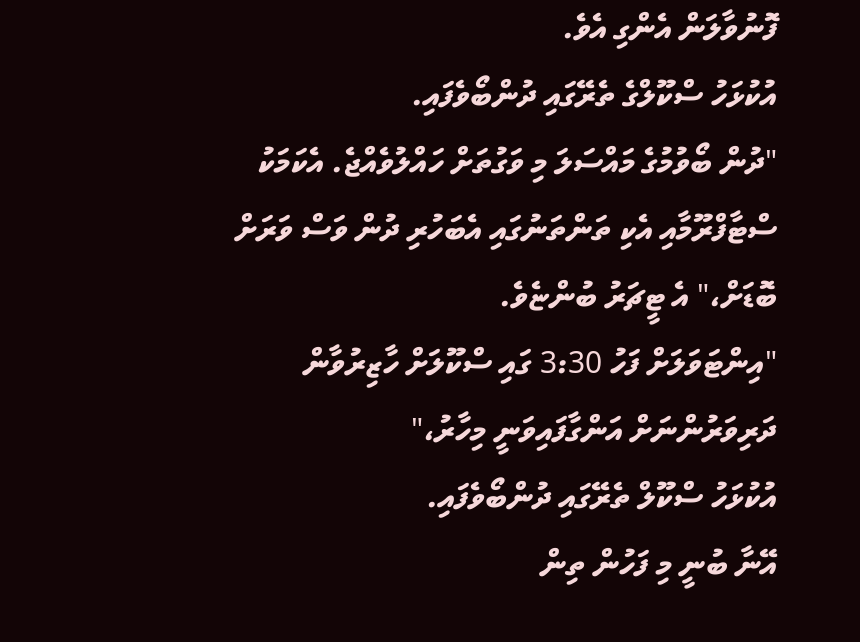ފޮނުވާލަން އެންގި އެވެ.
އުކުޅަހު ސްކޫލްގެ ތެރޭގައި ދުންބޯވެފައި.
"ދުން ބޯވުމުގެ މައްސަލަ މި ވަގުތަށް ހައްލުވެއްޖެ. އެކަމަކު ސްޓާފްރޫމާއި އެކި ތަންތަނުގައި އެބަހުރި ދުން ވަސް ވަރަށް ބޮޑަށް،" އެ ޓީޗަރު ބުންޏެވެ.
"އިންޓަވަލަށް ފަހު 3:30 ގައި ސްކޫލަށް ހާޒިރުވާން ދަރިވަރުންނަށް އަންގާފައިވަނީ މިހާރު،"
އުކުޅަހު ސްކޫލް ތެރޭގައި ދުންބޯވެފައި.
އޭނާ ބުނީ މި ފަހުން ތިން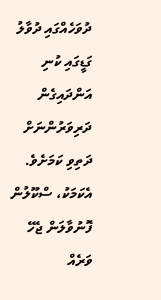ދުވަހެއްގައި ދުވާލު ގަޑީގައި ކުނި އަންދައިގެން ދަރިވަރުންނަށް ދަތިވި ކަމަށެވެ. އެކަމަކު، ސްކޫލުން ފޮނުވާލަން ޖެހޭ ވަރެއް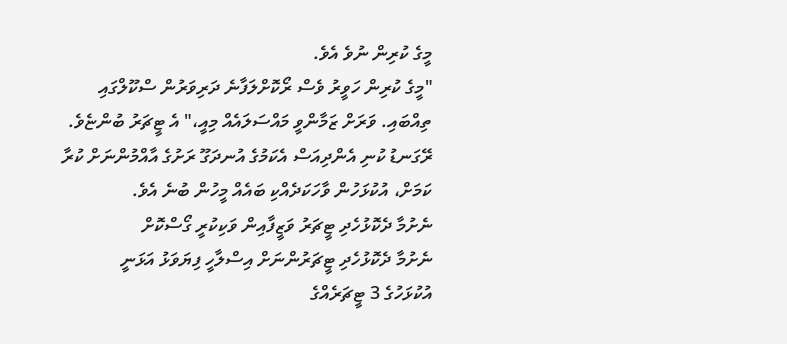މީގެ ކުރިން ނުވެ އެވެ.
"މީގެ ކުރިން ހަވީރު ވެސް ރޯކޮށްލަފާނެ ދަރިވަރުން ސްކޫލްގައި ތިއްބައި. ވަރަށް ޒަމާންވީ މައްސަލައެއް މިއީ،" އެ ޓީޗަރު ބުންޏެވެ.
ރޭގަނޑު ކުނި އެންދިއަސް އެކަމުގެ އުނދަގޫ ރަށުގެ އާއްމުންނަށް ކުރާ ކަމަށް، އުކުޅަހުން ވާހަކަދެއްކި ބައެއް މީހުން ބުނެ އެވެ.
ނެށުމާ ދެކޮޅުހެދި ޓީޗަރު ވަޒީފާއިން ވަކިކުރީ ގޯސްކޮށް
ނެށުމާ ދެކޮޅުހެދި ޓީޗަރުންނަށް އިސްލާހީ ފިޔަވަޅު އަޅަނީ
އުކުޅަހުގެ 3 ޓީޗަރެއްގެ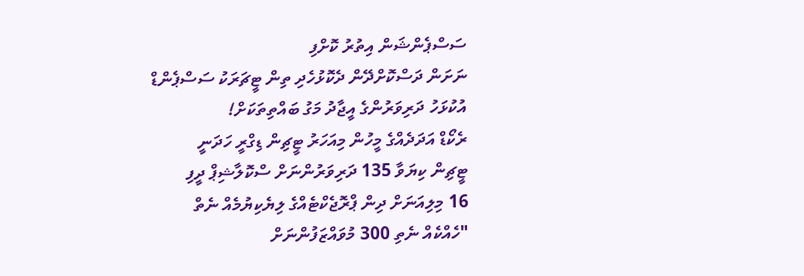ސަސްޕެންޝަން އިތުރު ކޮށްފި
ނަށަން ދަސްކޮށްދޭން ދެކޮޅުހެދި ތިން ޓީޗަރަކު ސަސްޕެންޑް
އުކުޅަހު ދަރިވަރުންގެ އީޖާދު މަގު ބައްތިތަކަށް!
ރެކޯޑް އަދަދެއްގެ މީހުން މިއަހަރު ޓީޗިން ޑިގްރީ ހަދަނީ
ޓީޗިން ކިޔަވާ 135 ދަރިވަރުންނަށް ސްކޮލާޝިޕް ދީފި
16 މިލިއަނަށް ދިން ޕްރޮޖެކްޓެއްގެ ލިޔެކިޔުމެއް ނެތް
"ހެއްކެއް ނެތި 300 މުވައްޒަފުންނަށް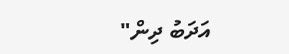އަދަބު ދިން"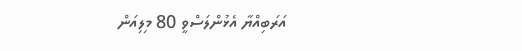އަރަބިއްޔާ އެޅުންލަސްވީ 80 މިލިއަން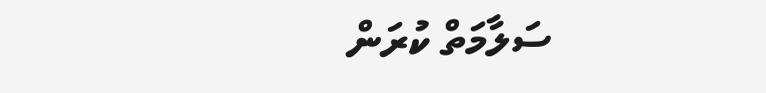ސަލާމަތް ކުރަން